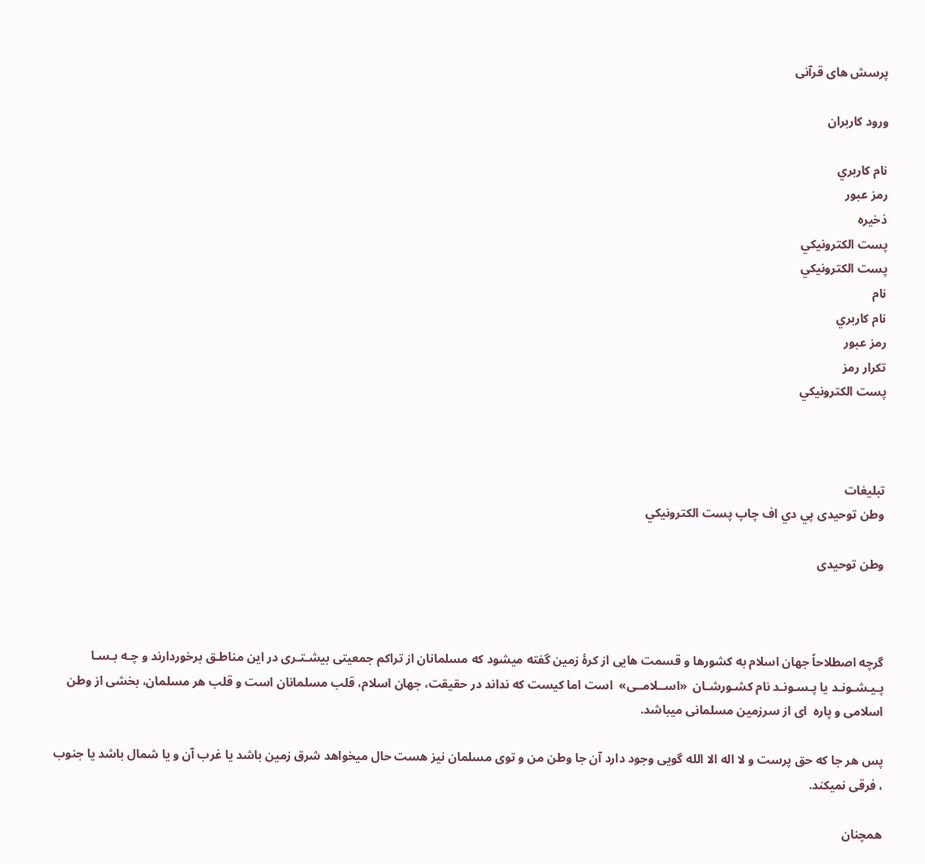پرسش های قرآنی

ورود کاربران

نام كاربري
رمز عبور
ذخيره
پست الكترونيكي
پست الكترونيكي
نام
نام كاربري
رمز عبور
تكرار رمز
پست الكترونيكي



تبليغات
وطن توحیدی پي دي اف چاپ پست الكترونيكي

وطن توحیدی



گرچه اصطلاحاً جهان اسلام به کشورها و قسمت هایی از کرۀ زمین گفته میشود که مسلمانان از تراکم جمعیتی بیشـتـری در این مناطـق برخوردارند و چـه بـسـا پـیـشـونـد یا پـسـونـد نام کشـورشـان  «اســلامــی‌»  است اما کیست که نداند در حقیقت، جهان اسلام، قلب مسلمانان است و قلب هر مسلمان، بخشی از وطن اسلامی و پاره  ای از سرزمین مسلمانی میباشد.

پس هر جا که حق پرست و لا اله الا الله گویی وجود دارد آن جا وطن من و توی مسلمان نیز هست حال میخواهد شرق زمین باشد یا غرب آن و یا شمال باشد یا جنوب ، فرقی نمیکند.

همچنان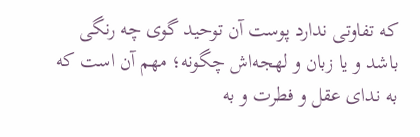که تفاوتی ندارد پوست آن توحید گوی چه رنگی باشد و یا زبان و لهجه‌اش چگونه؛ مهم آن است که به ندای عقل و فطرت و به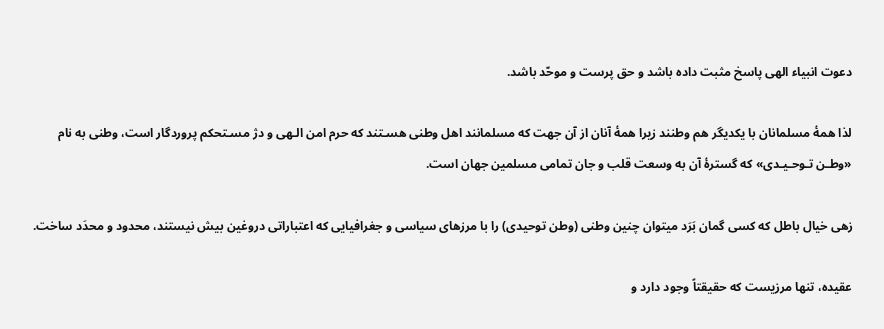دعوت انبیاء الهی پاسخ مثبت داده باشد و حق پرست و موحّد باشد.

لذا همۀ مسلمانان با یکدیگر هم وطنند زیرا همۀ آنان از آن جهت که مسلمانند اهل وطنی هسـتند که حرم امن الـهی و دژ مسـتحکم پروردگار است، وطنی به نام «وطـن تـوحـیـدی‌» که گسترۀ آن به وسعت قلب و جان تمامی مسلمین جهان است.

زهی خیال باطل که کسی گمان بَرَد میتوان چنین وطنی (وطن توحیدی) را با مرزهای سیاسی و جغرافیایی که اعتباراتی دروغین بیش نیستند‌، محدود و محدَد ساخت‌.

عقیده، تنها مرزیست که حقیقتاً وجود دارد و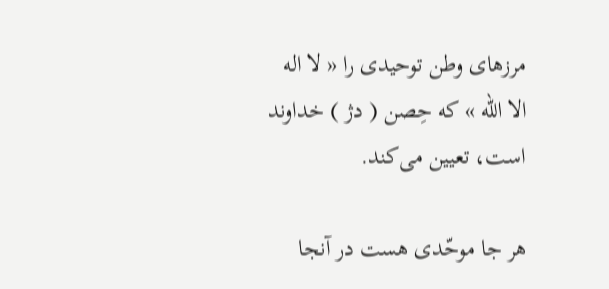مرزهای وطن توحیدی را « لا اله الا الله » که حِصن ( دژ ) خداوند است‌، تعیین می‌کند.

هر جا موحّدی هست در آنجا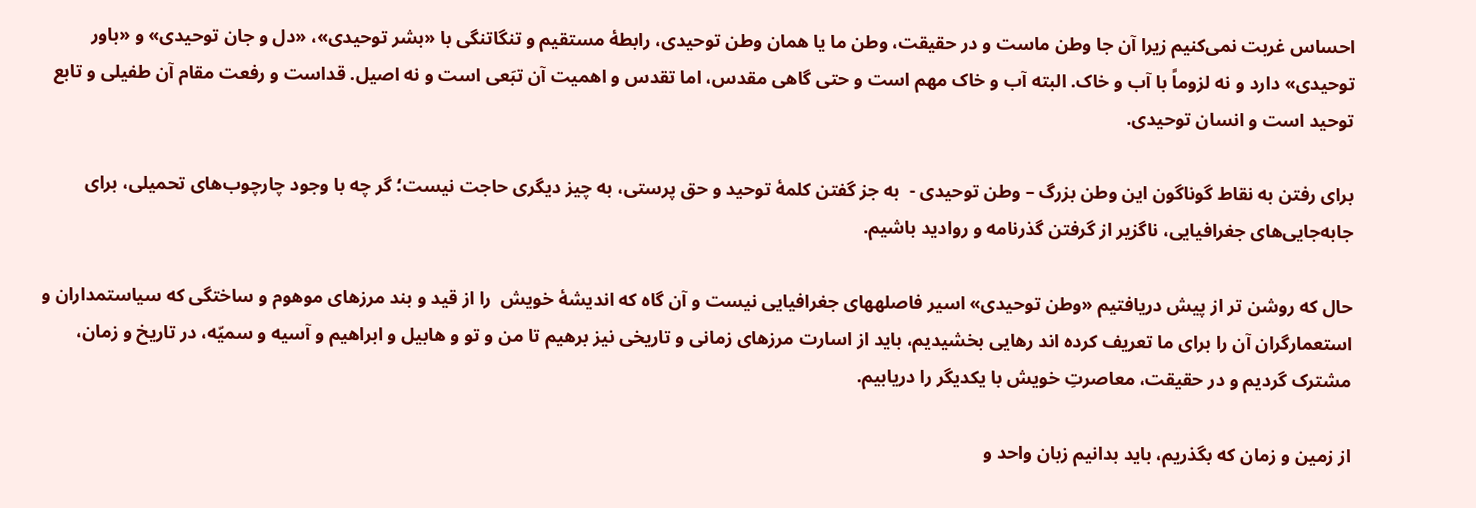احساس غربت نمی‌کنیم زیرا آن جا وطن ماست و در حقیقت، وطن ما یا همان وطن توحیدی، رابطۀ مستقیم و تنگاتنگی با «بشر توحیدی‌»، «دل و جان توحیدی‌» و «باور توحیدی‌» دارد و نه لزوماً با آب و خاک. البته آب و خاک مهم است و حتی گاهی مقدس، اما تقدس و اهمیت آن تبَعی است و نه اصیل. قداست و رفعت مقام آن طفیلی و تابع توحید است و انسان توحیدی.

برای رفتن به نقاط گوناگون این وطن بزرگ – وطن توحیدی -  به جز گفتن کلمۀ توحید و حق پرستی، به چیز دیگری حاجت نیست؛ گر چه با وجود چارچوب‌های تحمیلی‌، برای جابه‌جایی‌های جغرافیایی‌، ناگزیر از گرفتن گذرنامه و روادید باشیم.

حال که روشن تر از پیش دریافتیم «وطن توحیدی» اسیر فاصلههای جغرافیایی نیست و آن گاه که اندیشۀ خویش  را از قید و بند مرزهای موهوم و ساختگی که سیاستمداران و استعمارگران آن را برای ما تعریف کرده اند رهایی بخشیدیم، باید از اسارت مرزهای زمانی و تاریخی نیز برهیم تا من و تو و هابیل و ابراهیم و آسیه و سمیّه، در تاریخ و زمان، مشترک گردیم و در حقیقت، معاصرتِ خویش با یکدیگر را دریابیم.

از زمین و زمان که بگذریم، باید بدانیم زبان واحد و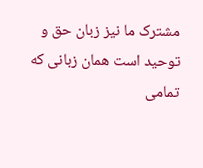مشترک ما نیز زبان حق و توحید است همان زبانی که تمامی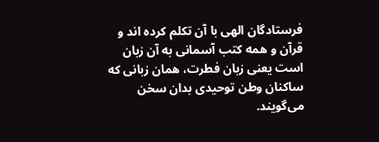فرستادگان الهی با آن تکلم کرده اند و قرآن و همه کتب آسمانی به آن زبان است یعنی زبان فطرت‌، همان زبانی که ساکنان وطن توحیدی بدان سخن می‌گویند.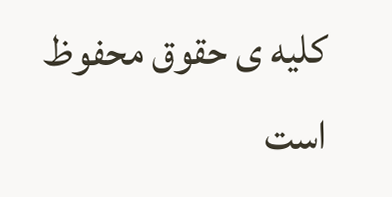کلیه ی حقوق محفوظ است